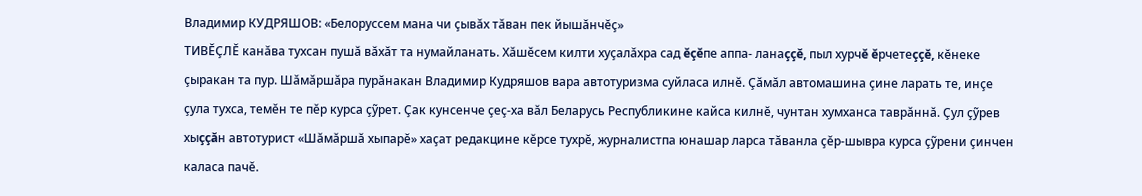Владимир КУДРЯШОВ: «Белоруссем мана чи çывăх тăван пек йышăнчĕç»
ТИВĔÇЛĔ канăва тухсан пушă вăхăт та нумайланать. Хăшĕсем килти хуçалăхра сад ĕçĕпе аппа- ланаççĕ, пыл хурчĕ ĕрчетеççĕ, кĕнеке çыракан та пур. Шăмăршăра пурăнакан Владимир Кудряшов вара автотуризма суйласа илнĕ. Çăмăл автомашина çине ларать те, инçе çула тухса, темĕн те пĕр курса çỹрет. Çак кунсенче çеç-ха вăл Беларусь Республикине кайса килнĕ, чунтан хумханса таврăннă. Çул çỹрев хыççăн автотурист «Шăмăршă хыпарĕ» хаçат редакцине кĕрсе тухрĕ, журналистпа юнашар ларса тăванла çĕр-шывра курса çỹрени çинчен каласа пачĕ.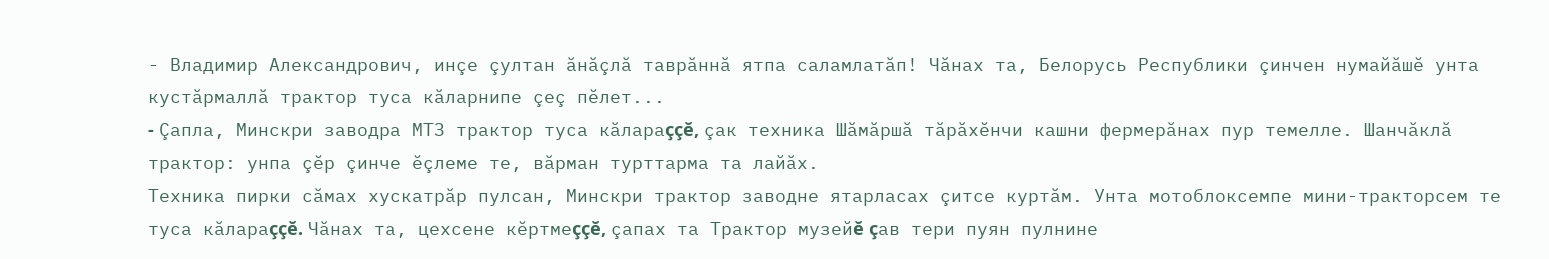- Владимир Александрович, инçе çултан ăнăçлă таврăннă ятпа саламлатăп! Чăнах та, Белорусь Республики çинчен нумайăшĕ унта кустăрмаллă трактор туса кăларнипе çеç пĕлет...
- Çапла, Минскри заводра МТЗ трактор туса кăлараççĕ, çак техника Шăмăршă тăрăхĕнчи кашни фермерăнах пур темелле. Шанчăклă трактор: унпа çĕр çинче ĕçлеме те, вăрман турттарма та лайăх.
Техника пирки сăмах хускатрăр пулсан, Минскри трактор заводне ятарласах çитсе куртăм. Унта мотоблоксемпе мини-тракторсем те туса кăлараççĕ. Чăнах та, цехсене кĕртмеççĕ, çапах та Трактор музейĕ çав тери пуян пулнине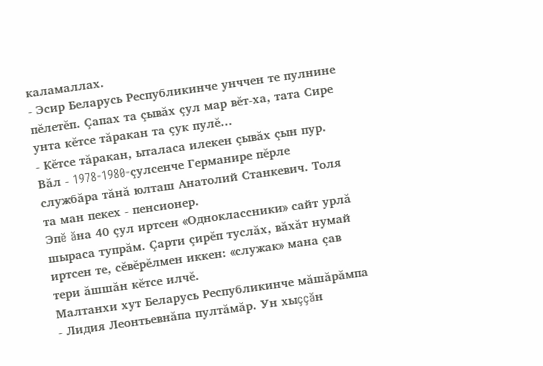каламаллах.
- Эсир Беларусь Республикинче унччен те пулнине пĕлетĕп. Çапах та çывăх çул мар вĕт-ха, тата Сире унта кĕтсе тăракан та çук пулĕ...
- Кĕтсе тăракан, ыталаса илекен çывăх çын пур. Вăл - 1978-1980-çулсенче Германире пĕрле службăра тăнă юлташ Анатолий Станкевич. Толя та ман пекех - пенсионер.
Эпĕ ăна 40 çул иртсен «Одноклассники» сайт урлă шыраса тупрăм. Çарти çирĕп туслăх, вăхăт нумай иртсен те, сĕвĕрĕлмен иккен: «служак» мана çав тери ăшшăн кĕтсе илчĕ.
Малтанхи хут Беларусь Республикинче мăшăрăмпа - Лидия Леонтьевнăпа пултăмăр. Ун хыççăн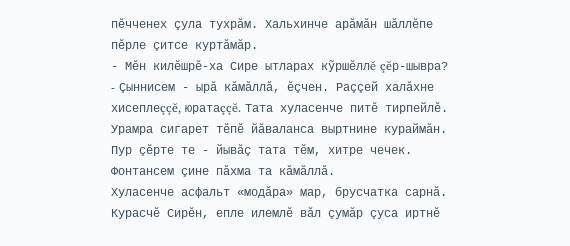пĕчченех çула тухрăм. Хальхинче арăмăн шăллĕпе пĕрле çитсе куртăмăр.
- Мĕн килĕшрĕ-ха Сире ытларах кỹршĕллĕ çĕр-шывра?
- Çыннисем - ырă кăмăллă, ĕçчен. Раççей халăхне хисеплеççĕ, юратаççĕ. Тата хуласенче питĕ тирпейлĕ. Урамра сигарет тĕпĕ йăваланса выртнине кураймăн. Пур çĕрте те - йывăç тата тĕм, хитре чечек. Фонтансем çине пăхма та кăмăллă.
Хуласенче асфальт «модăра» мар, брусчатка сарнă. Курасчĕ Сирĕн, епле илемлĕ вăл çумăр çуса иртнĕ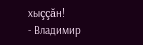хыççăн!
- Владимир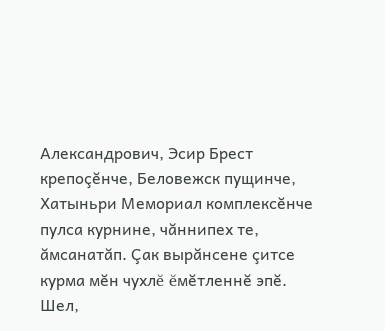Александрович, Эсир Брест крепоçĕнче, Беловежск пущинче, Хатыньри Мемориал комплексĕнче пулса курнине, чăннипех те, ăмсанатăп. Çак вырăнсене çитсе курма мĕн чухлĕ ĕмĕтленнĕ эпĕ. Шел,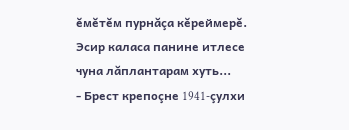ĕмĕтĕм пурнăçа кĕреймерĕ. Эсир каласа панине итлесе чуна лăплантарам хуть...
- Брест крепоçне 1941-çулхи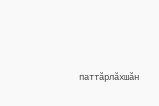паттăрлăхшăн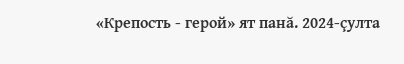«Крепость - герой» ят панă. 2024-çулта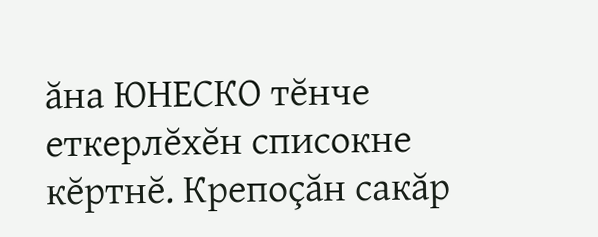ăна ЮНЕСКО тĕнче еткерлĕхĕн списокне кĕртнĕ. Крепоçăн сакăр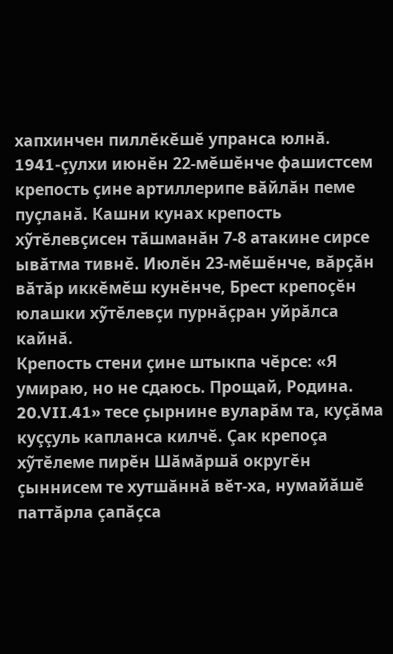хапхинчен пиллĕкĕшĕ упранса юлнă.
1941-çулхи июнĕн 22-мĕшĕнче фашистсем крепость çине артиллерипе вăйлăн пеме пуçланă. Кашни кунах крепость хỹтĕлевçисен тăшманăн 7-8 атакине сирсе ывăтма тивнĕ. Июлĕн 23-мĕшĕнче, вăрçăн вăтăр иккĕмĕш кунĕнче, Брест крепоçĕн юлашки хỹтĕлевçи пурнăçран уйрăлса кайнă.
Крепость стени çине штыкпа чĕрсе: «Я умираю, но не сдаюсь. Прощай, Родина. 20.VII.41» тесе çырнине вуларăм та, куçăма куççуль капланса килчĕ. Çак крепоçа хỹтĕлеме пирĕн Шăмăршă округĕн çыннисем те хутшăннă вĕт-ха, нумайăшĕ паттăрла çапăçса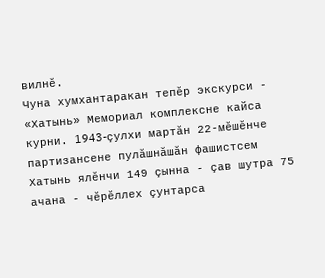вилнĕ.
Чуна хумхантаракан тепĕр экскурси - «Хатынь» Мемориал комплексне кайса курни. 1943-çулхи мартăн 22-мĕшĕнче партизансене пулăшнăшăн фашистсем Хатынь ялĕнчи 149 çынна - çав шутра 75 ачана - чĕрĕллех çунтарса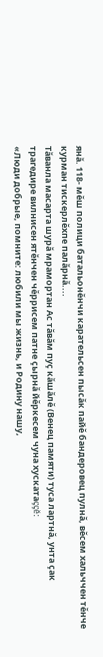янă. 118- мĕш полици батальонĕнчи карательсен пысăк пайĕ бандеровец пулнă, вĕсем хальччен тĕнче курман тискерлĕхпе палăрнă....
Тăванла масарта шурă мрамортан Ас тăвăм пуç кăшăлĕ (Венец памяти) туса лартнă, унта çак трагедире вилнисен ятĕнчен чĕррисем патне çырнă йĕркесем чуна хускатаççĕ:
«Люди добрые, помните: любили мы жизнь, и Родину нашу,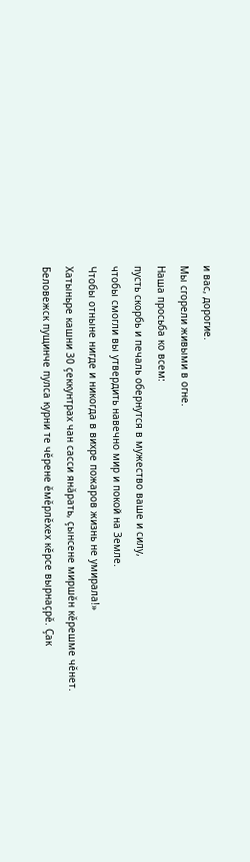и вас, дорогие.
Мы сгорели живыми в огне.
Наша просьба ко всем:
пусть скорбь и печаль обернутся в мужество ваше и силу,
чтобы смогли вы утвердить навечно мир и покой на Земле.
Чтобы отныне нигде и никогда в вихре пожаров жизнь не умирала!»
Хатыньре кашни 30 çеккунтрах чан сасси янăрать, çынсене миршĕн кĕрешме чĕнет.
Беловежск пущинче пулса курни те чĕрене ĕмĕрлĕхех кĕрсе вырнаçрĕ. Çак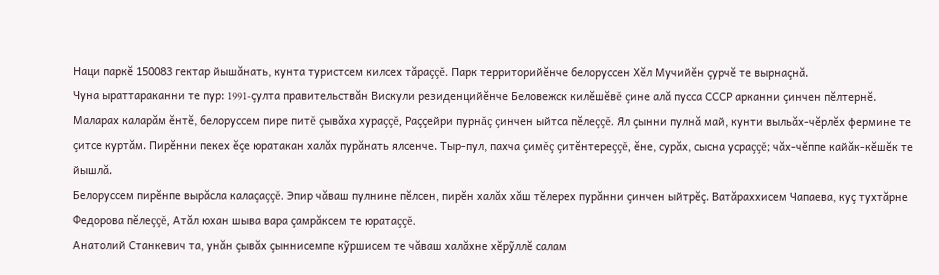Наци паркĕ 150083 гектар йышăнать, кунта туристсем килсех тăраççĕ. Парк территорийĕнче белоруссен Хĕл Мучийĕн çурчĕ те вырнаçнă.
Чуна ыраттараканни те пур: 1991-çулта правительствăн Вискули резиденцийĕнче Беловежск килĕшĕвĕ çине алă пусса СССР арканни çинчен пĕлтернĕ.
Маларах каларăм ĕнтĕ, белоруссем пире питĕ çывăха хураççĕ, Раççейри пурнăç çинчен ыйтса пĕлеççĕ. Ял çынни пулнă май, кунти выльăх-чĕрлĕх фермине те çитсе куртăм. Пирĕнни пекех ĕçе юратакан халăх пурăнать ялсенче. Тыр-пул, пахча çимĕç çитĕнтереççĕ, ĕне, сурăх, сысна усраççĕ; чăх-чĕппе кайăк-кĕшĕк те йышлă.
Белоруссем пирĕнпе вырăсла калаçаççĕ. Эпир чăваш пулнине пĕлсен, пирĕн халăх хăш тĕлерех пурăнни çинчен ыйтрĕç. Ватăраххисем Чапаева, куç тухтăрне Федорова пĕлеççĕ, Атăл юхан шыва вара çамрăксем те юратаççĕ.
Анатолий Станкевич та, унăн çывăх çыннисемпе кỹршисем те чăваш халăхне хĕрỹллĕ салам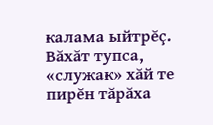калама ыйтрĕç. Вăхăт тупса, «служак» хăй те пирĕн тăрăха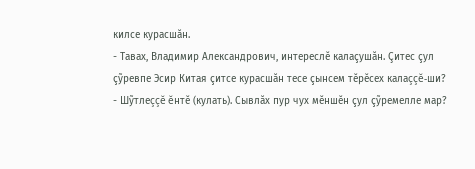килсе курасшăн.
- Тавах, Владимир Александрович, интереслĕ калаçушăн. Çитес çул çỹревпе Эсир Китая çитсе курасшăн тесе çынсем тĕрĕсех калаççĕ-ши?
- Шỹтлеççĕ ĕнтĕ (кулать). Сывлăх пур чух мĕншĕн çул çỹремелле мар?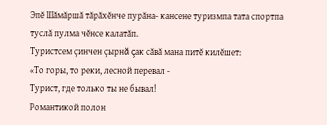Эпĕ Шăмăршă тăрăхĕнче пурăна- кансене туризмпа тата спортпа туслă пулма чĕнсе калатăп.
Туристсем çинчен çырнă çак сăвă мана питĕ килĕшет:
«То горы, то реки, лесной перевал -
Турист, где только ты не бывал!
Романтикой полон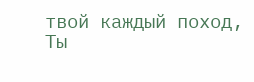твой каждый поход,
Ты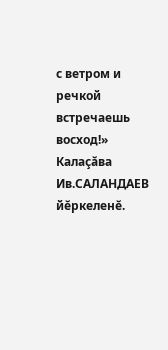с ветром и речкой встречаешь восход!»
Калаçăва Ив.САЛАНДАЕВ йĕркеленĕ.